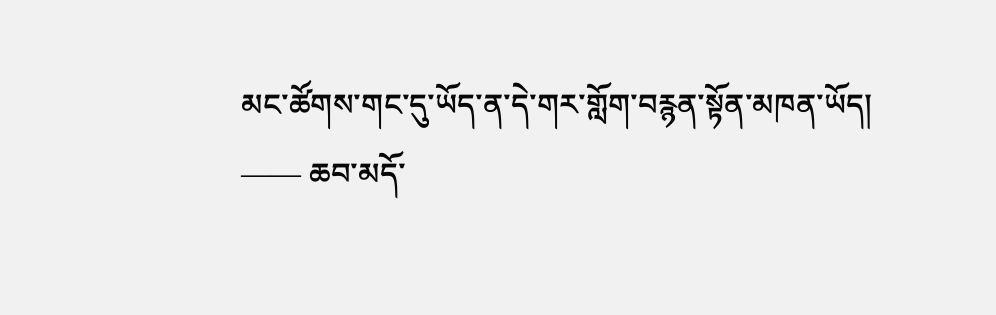མང་ཚོགས་གང་དུ་ཡོད་ན་དེ་གར་གློག་བརྙན་སྟོན་མཁན་ཡོད།
—— ཆབ་མདོ་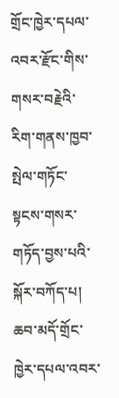གྲོང་ཁྱེར་དཔལ་འབར་རྫོང་གིས་གསར་བརྗེའི་རིག་གནས་ཁྱབ་སྤེལ་གཏོང་སྟངས་གསར་གཏོད་བྱས་པའི་སྐོར་བཀོད་པ།
ཆབ་མདོ་གྲོང་ཁྱེར་དཔལ་འབར་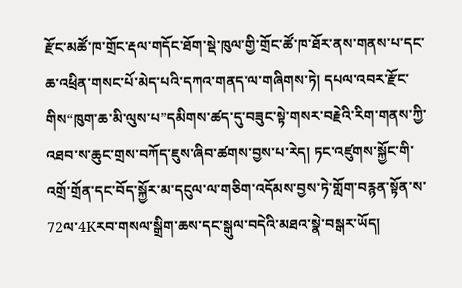རྫོང་མཚོ་ཁ་གྲོང་རྡལ་གདོང་ཐོག་སྡེ་ཁུལ་གྱི་གྲོང་ཚོ་ཁ་ཐོར་ནས་གནས་པ་དང་ཆ་འཕྲིན་གསང་པོ་མེད་པའི་དཀའ་གནད་ལ་གཞིགས་ཏེ། དཔལ་འབར་རྫོང་གིས“ཁུག་ཆ་མི་ལུས་པ”དམིགས་ཚད་དུ་བཟུང་སྟེ་གསར་བརྗེའི་རིག་གནས་ཀྱི་འཐབ་ས་ཆུང་གྲས་བཀོད་ཇུས་ཞིབ་ཚགས་བྱས་པ་རེད། ཏང་འཛུགས་སྐྱོང་གི་འགྲོ་གྲོན་དང་བོད་སྐྱོར་མ་དངུལ་ལ་གཅིག་འདོམས་བྱས་ཏེ་གློག་བརྙན་སྟོན་ས་72ལ་4Kརབ་གསལ་སྒྲིག་ཆས་དང་སྒུལ་བདེའི་མཐའ་སྣེ་བསྒར་ཡོད།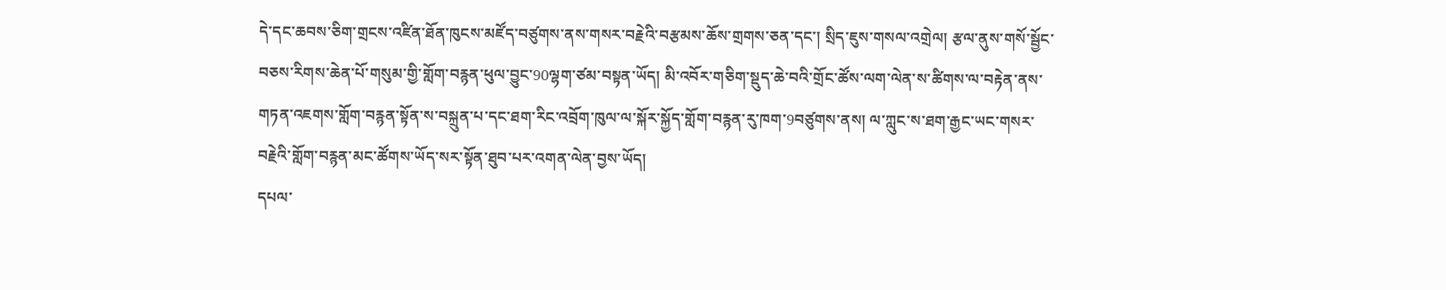དེ་དང་ཆབས་ཅིག་གྲངས་འཛིན་ཐོན་ཁུངས་མཛོད་བཙུགས་ནས་གསར་བརྗེའི་བརྩམས་ཆོས་གྲགས་ཅན་དང་། སྲིད་ཇུས་གསལ་འགྲེལ། རྩལ་ནུས་གསོ་སྦྱོང་བཅས་རིགས་ཆེན་པོ་གསུམ་གྱི་གློག་བརྙན་ཕུལ་བྱུང་90ལྷག་ཙམ་བསྟན་ཡོད། མི་འབོར་གཅིག་སྡུད་ཆེ་བའི་གྲོང་ཚོས་ལག་ལེན་ས་ཚིགས་ལ་བརྟེན་ནས་གཏན་འཇགས་གློག་བརྙན་སྟོན་ས་བསྐྲུན་པ་དང་ཐག་རིང་འབྲོག་ཁུལ་ལ་སྐོར་སྐྱོད་གློག་བརྙན་རུ་ཁག་9བཙུགས་ནས། ལ་ཀླུང་ས་ཐག་རྒྱང་ཡང་གསར་བརྗེའི་གློག་བརྙན་མང་ཚོགས་ཡོད་སར་སྟོན་ཐུབ་པར་འགན་ལེན་བྱས་ཡོད།
དཔལ་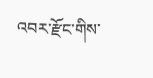འབར་རྫོང་གིས་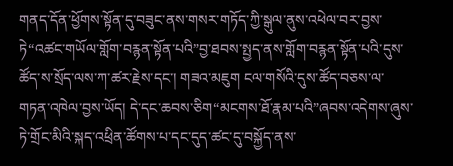གནད་དོན་ཕྱོགས་སྟོན་དུ་བཟུང་ནས་གསར་གཏོད་ཀྱི་སྒུལ་ནུས་འཕེལ་བར་བྱས་ཏེ“འཚང་གཡོལ་གློག་བརྙན་སྟོན་པའི”བྱ་ཐབས་སྤྱད་ནས་གློག་བརྙན་སྟོན་པའི་དུས་ཚོད་ས་སྲོད་ལས་ཀ་ཚར་རྗེས་དང་། གཟའ་མཇུག ངལ་གསོའི་དུས་ཚོད་བཅས་ལ་གཏན་འཁེལ་བྱས་ཡོད། དེ་དང་ཆབས་ཅིག“མངགས་ཐོ་རྣམ་པའི”ཞབས་འདེགས་ཞུས་ཏེ་གྲོང་མིའི་སྐད་འཕྲིན་ཚོགས་པ་དང་དུད་ཚང་དུ་བསྐྱོད་ནས་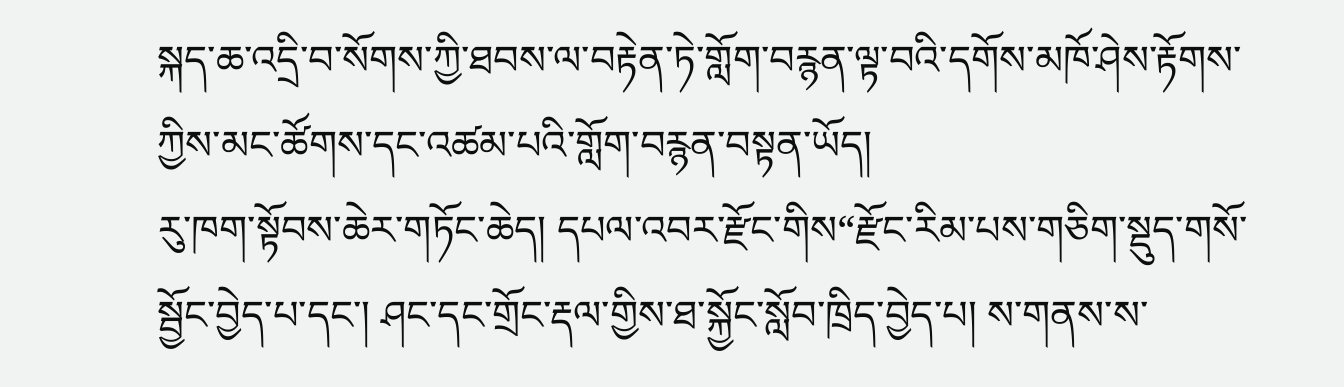སྐད་ཆ་འདྲི་བ་སོགས་ཀྱི་ཐབས་ལ་བརྟེན་ཏེ་གློག་བརྙན་ལྟ་བའི་དགོས་མཁོ་ཤེས་རྟོགས་ཀྱིས་མང་ཚོགས་དང་འཚམ་པའི་གློག་བརྙན་བསྟན་ཡོད།
རུ་ཁག་སྟོབས་ཆེར་གཏོང་ཆེད། དཔལ་འབར་རྫོང་གིས“རྫོང་རིམ་པས་གཅིག་སྡུད་གསོ་སྦྱོང་བྱེད་པ་དང་། ཤང་དང་གྲོང་རྡལ་གྱིས་ཐ་སྐྱོང་སློབ་ཁྲིད་བྱེད་པ། ས་གནས་ས་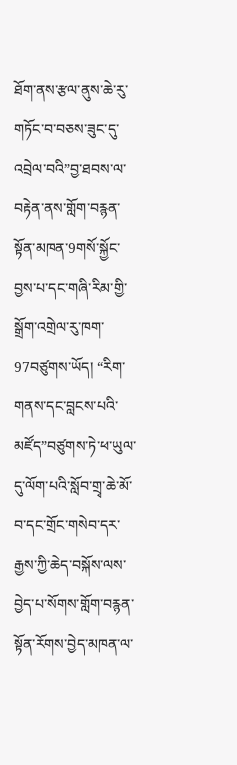ཐོག་ནས་རྩལ་ནུས་ཆེ་རུ་གཏོང་བ་བཅས་ཟུང་དུ་འབྲེལ་བའི”བྱ་ཐབས་ལ་བརྟེན་ནས་གློག་བརྙན་སྟོན་མཁན་9གསོ་སྐྱོང་བྱས་པ་དང་གཞི་རིམ་གྱི་སྒྲོག་འགྲེལ་རུ་ཁག་97བཙུགས་ཡོད། “རིག་གནས་དང་བླངས་པའི་མཛོད”བཙུགས་ཏེ་ཕ་ཡུལ་དུ་ལོག་པའི་སློབ་གྲྭ་ཆེ་མོ་བ་དང་གྲོང་གསེབ་དར་རྒྱས་ཀྱི་ཆེད་བསྐོས་ལས་བྱེད་པ་སོགས་གློག་བརྙན་སྟོན་རོགས་བྱེད་མཁན་ལ་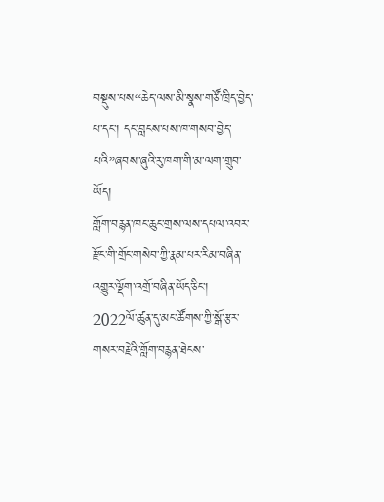བསྡུས་པས“ཆེད་ལས་མི་སྣས་གཙོ་ཁྲིད་བྱེད་པ་དང་། དང་བླངས་པས་ཁ་གསབ་བྱེད་པའི”ཞབས་ཞུའི་རུ་ཁག་གི་མ་ལག་གྲུབ་ཡོད།
གློག་བརྙན་ཁང་ཆུང་གྲས་ལས་དཔལ་འབར་རྫོང་གི་གྲོང་གསེབ་ཀྱི་རྣམ་པར་རིམ་བཞིན་འགྱུར་ལྡོག་འགྲོ་བཞིན་ཡོད་ཅིང་། 2022ལོ་ཚུན་དུ་མང་ཚོགས་ཀྱི་སྒོ་རྩར་གསར་བརྗེའི་གློག་བརྙན་ཐེངས་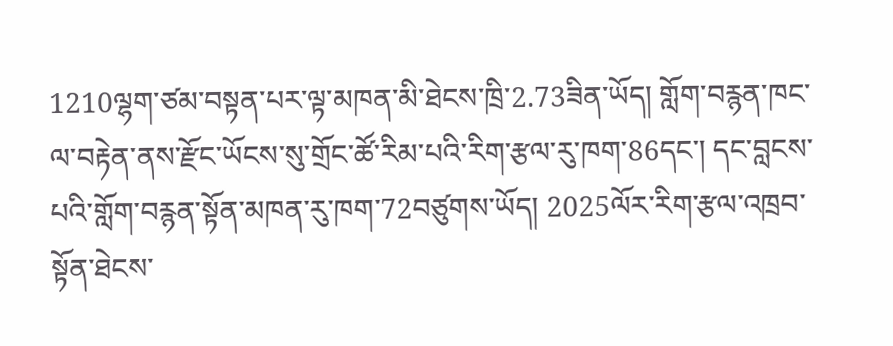1210ལྷག་ཙམ་བསྟན་པར་ལྟ་མཁན་མི་ཐེངས་ཁྲི་2.73ཟིན་ཡོད། གློག་བརྙན་ཁང་ལ་བརྟེན་ནས་རྫོང་ཡོངས་སུ་གྲོང་ཚོ་རིམ་པའི་རིག་རྩལ་རུ་ཁག་86དང་། དང་བླངས་པའི་གློག་བརྙན་སྟོན་མཁན་རུ་ཁག་72བཙུགས་ཡོད། 2025ལོར་རིག་རྩལ་འཁྲབ་སྟོན་ཐེངས་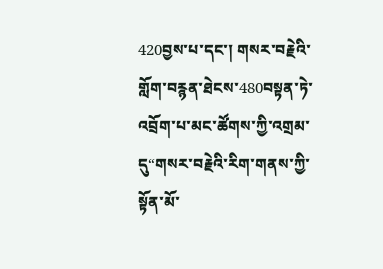420བྱས་པ་དང་། གསར་བརྗེའི་གློག་བརྙན་ཐེངས་480བསྟན་ཏེ་འབྲོག་པ་མང་ཚོགས་ཀྱི་འགྲམ་དུ“གསར་བརྗེའི་རིག་གནས་ཀྱི་སྟོན་མོ་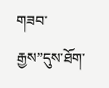གཟབ་རྒྱས”དུས་ཐོག་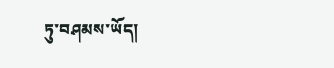ཏུ་བཤམས་ཡོད།